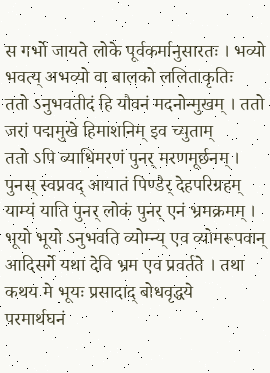स गर्भो जायते लोके पूर्वकर्मानुसारतः । भव्यो भवत्य् अभव्यो वा बालको ललिताकृतिः
ततो ऽनुभवतीदं हि यौवनं मदनोन्मुखम् । ततो जरां पद्ममुखे हिमाशनिम् इव च्युताम्
ततो ऽपि व्याधिमरणं पुनर् मरणमूर्छनम् । पुनस् स्वप्नवद् आयातं पिण्डैर् देहपरिग्रहम्
याम्यं याति पुनर् लोकं पुनर् एनं भ्रमक्रमम् । भूयो भूयो ऽनुभवति व्योम्न्य् एव व्योमरूपवान्
आदिसर्गे यथा देवि भ्रम एव प्रवर्तते । तथा कथय मे भूयः प्रसादाद् बोधवृद्धये
परमार्थघनं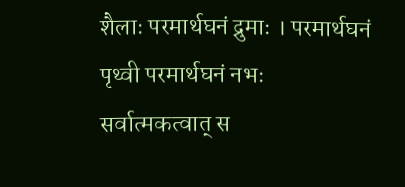शैलाः परमार्थघनं द्रुमाः । परमार्थघनं पृथ्वी परमार्थघनं नभः
सर्वात्मकत्वात् स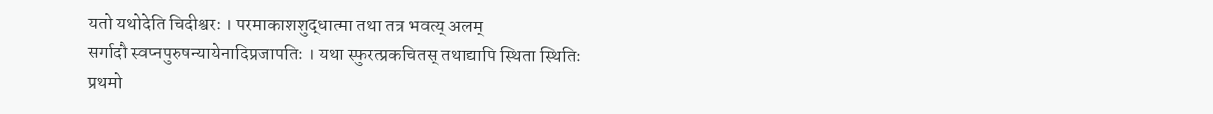यतो यथोदेति चिदीश्वरः । परमाकाशशुद्धात्मा तथा तत्र भवत्य् अलम्
सर्गादौ स्वप्नपुरुषन्यायेनादिप्रजापतिः । यथा स्फुरत्प्रकचितस् तथाद्यापि स्थिता स्थितिः
प्रथमो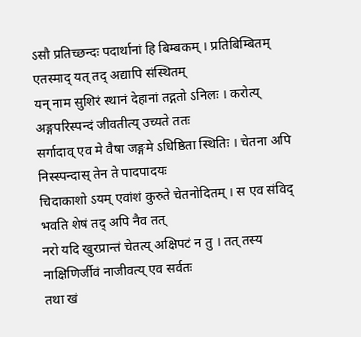ऽसौ प्रतिच्छन्दः पदार्थानां हि बिम्बकम् । प्रतिबिम्बितम् एतस्माद् यत् तद् अद्यापि संस्थितम्
यन् नाम सुशिरं स्थानं देहानां तद्गतो ऽनिलः । करोत्य् अङ्गपरिस्पन्दं जीवतीत्य् उच्यते ततः
सर्गादाव् एव मे वैषा जङ्गमे ऽधिष्ठिता स्थितिः । चेतना अपि निस्स्पन्दास् तेन ते पादपादयः
चिदाकाशो ऽयम् एवांशं कुरुते चेतनोदितम् । स एव संविद् भवति शेषं तद् अपि नैव तत्
नरो यदि खुरप्रान्तं चेतत्य् अक्षिपटं न तु । तत् तस्य नाक्षिणिर्जीवं नाजीवत्य् एव सर्वतः
तथा खं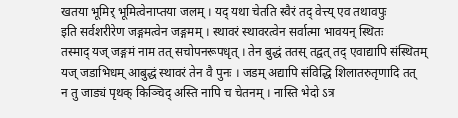खतया भूमिर् भूमित्वेनाप्तया जलम् । यद् यथा चेतति स्वैरं तद् वेत्त्य् एव तथावपुः
इति सर्वशरीरेण जङ्गमत्वेन जङ्गमम् । स्थावरं स्थावरत्वेन सर्वात्मा भावयन् स्थितः
तस्माद् यज् जङ्गमं नाम तत् सचोपनरूपधृत् । तेन बुद्धं ततस् तद्वत् तद् एवाद्यापि संस्थितम्
यज् जडाभिधम् आबुद्धं स्थावरं तेन वै पुनः । जडम् अद्यापि संविद्धि शिलातरुतृणादि तत्
न तु जाड्यं पृथक् किञ्चिद् अस्ति नापि च चेतनम् । नास्ति भेदो ऽत्र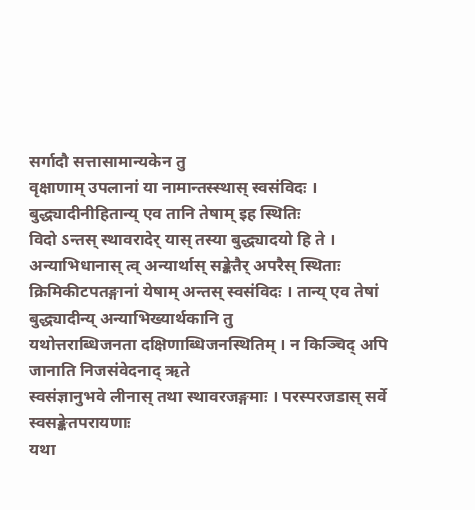सर्गादौ सत्तासामान्यकेन तु
वृक्षाणाम् उपलानां या नामान्तस्स्थास् स्वसंविदः । बुद्ध्यादीनीहितान्य् एव तानि तेषाम् इह स्थितिः
विदो ऽन्तस् स्थावरादेर् यास् तस्या बुद्ध्यादयो हि ते । अन्याभिधानास् त्व् अन्यार्थास् सङ्केतैर् अपरैस् स्थिताः
क्रिमिकीटपतङ्गानां येषाम् अन्तस् स्वसंविदः । तान्य् एव तेषां बुद्ध्यादीन्य् अन्याभिख्यार्थकानि तु
यथोत्तराब्धिजनता दक्षिणाब्धिजनस्थितिम् । न किञ्चिद् अपि जानाति निजसंवेदनाद् ऋते
स्वसंज्ञानुभवे लीनास् तथा स्थावरजङ्गमाः । परस्परजडास् सर्वे स्वसङ्केतपरायणाः
यथा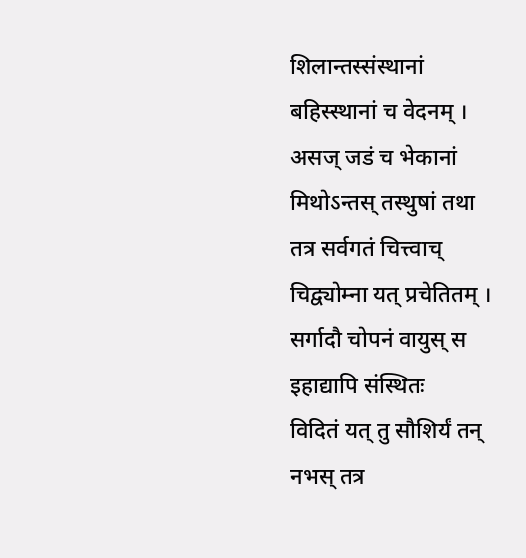शिलान्तस्संस्थानां बहिस्स्थानां च वेदनम् । असज् जडं च भेकानां मिथोऽन्तस् तस्थुषां तथा
तत्र सर्वगतं चित्त्वाच् चिद्व्योम्ना यत् प्रचेतितम् । सर्गादौ चोपनं वायुस् स इहाद्यापि संस्थितः
विदितं यत् तु सौशिर्यं तन् नभस् तत्र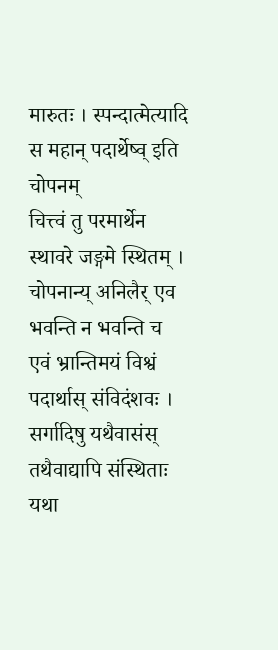मारुतः । स्पन्दात्मेत्यादि स महान् पदार्थेष्व् इति चोपनम्
चित्त्वं तु परमार्थेन स्थावरे जङ्गमे स्थितम् । चोपनान्य् अनिलैर् एव भवन्ति न भवन्ति च
एवं भ्रान्तिमयं विश्वं पदार्थास् संविदंशवः । सर्गादिषु यथैवासंस् तथैवाद्यापि संस्थिताः
यथा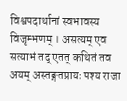विश्वपदार्थानां स्वभावस्य विजृम्भणम् । असत्यम् एव सत्याभं तद् एतत् कथितं तव
अयम् अस्तङ्गतप्रायः पश्य राजा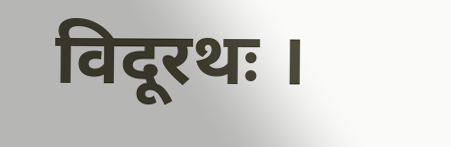विदूरथः ।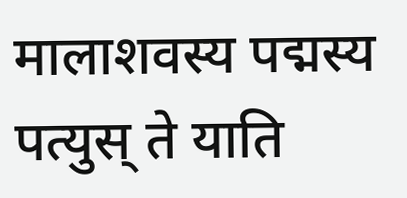मालाशवस्य पद्मस्य पत्युस् ते याति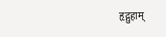हृद्गुहाम्